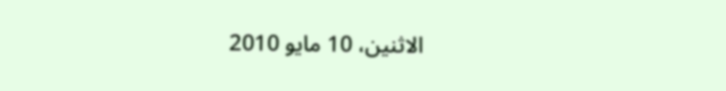الاثنين، 10 مايو 2010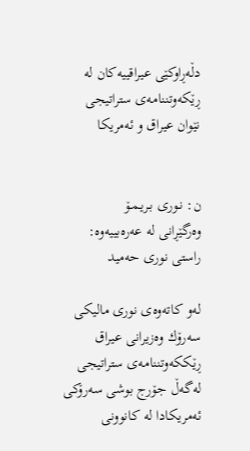دڵه‌ڕاوكێی‌ عیراقییه‌كان له‌ ڕێكه‌وتننامه‌ی‌ ستراتیجی‌ نێوان عیراق و ئه‌مریكا


ن: نـوری‌ بـریـمـۆ
وه‌رگێڕانی‌ له‌ عه‌ره‌بییه‌وه‌: راستی نوری حەمید

له‌و كاته‌وه‌ی‌ نوری‌ مالیكی‌ سه‌رۆك وه‌زیرانی‌ عیراق ڕێككه‌وتننامه‌ی‌ ستراتیجی‌ له‌گه‌ڵ جۆرج بوشی‌ سه‌رۆكی‌ ئه‌مریكادا له‌ كانوونی‌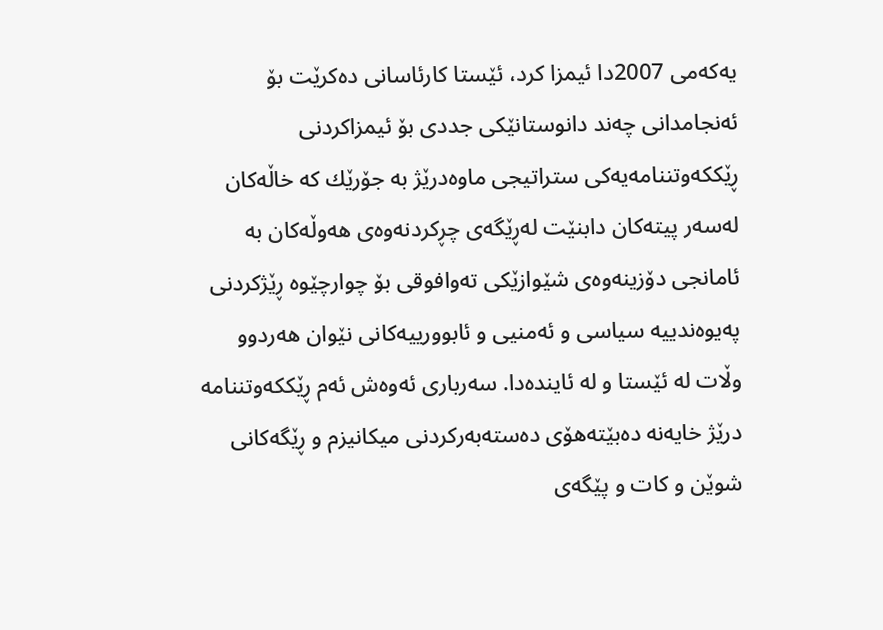یه‌كه‌می‌ 2007دا ئیمزا كرد، ئێستا كارئاسانی‌ ده‌كرێت بۆ ئه‌نجامدانی‌ چه‌ند دانوستانێكی‌ جددی‌ بۆ ئیمزاكردنی‌ ڕێككه‌وتننامه‌یه‌كی‌ ستراتیجی‌ ماوه‌درێژ به‌ جۆرێك كه‌ خاڵه‌كان له‌سه‌ر پیته‌كان دابنێت له‌ڕێگه‌ی‌ چڕكردنه‌وه‌ی‌ هه‌وڵه‌كان به‌ ئامانجی‌ دۆزینه‌وه‌ی‌ شێوازێكی‌ ته‌وافوقی‌ بۆ چوارچێوه‌ ڕێژكردنی‌ په‌یوه‌ندییه‌ سیاسی و ئه‌منیی‌ و ئابوورییه‌كانی‌ نێوان هه‌ردوو وڵات له‌ ئێستا و له‌ ئاینده‌دا. سه‌رباری‌ ئه‌وه‌ش ئه‌م ڕێككه‌وتننامه‌ درێژ خایه‌نه‌ ده‌بێته‌هۆی‌ ده‌سته‌به‌ركردنی‌ میكانیزم و ڕێگه‌كانی‌ شوێن و كات و پێگه‌ی‌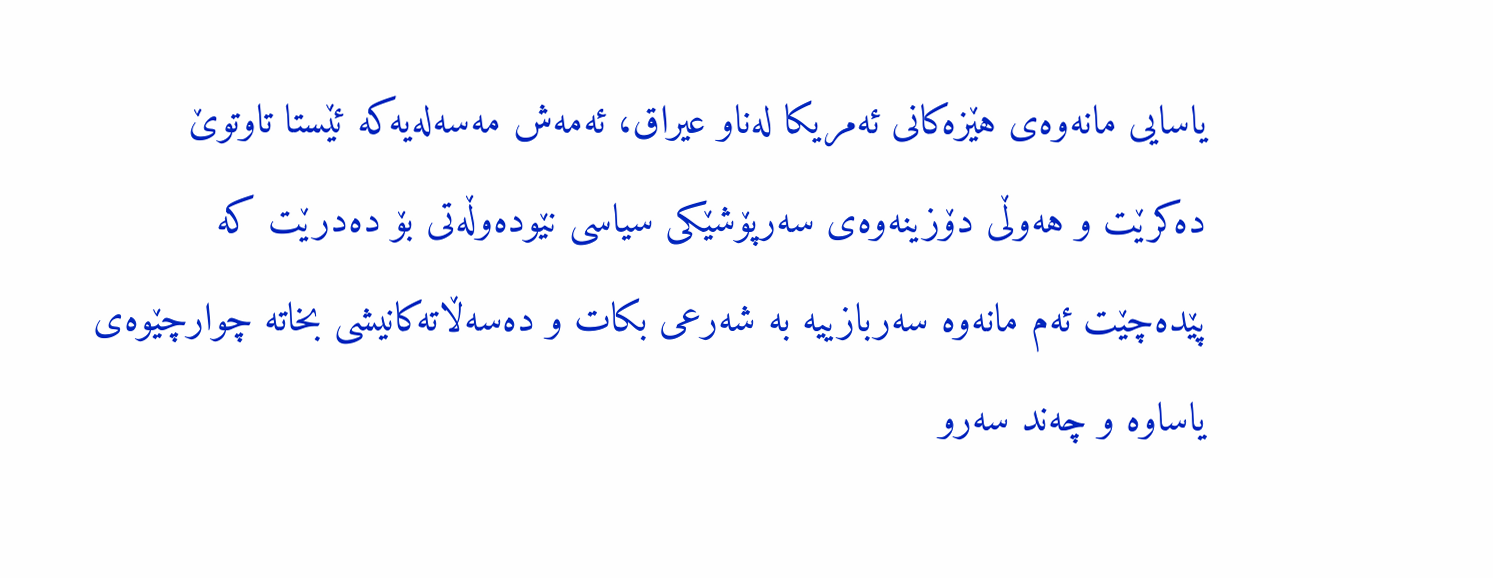یاسایی‌ مانه‌وه‌ی‌ هێزه‌كانی‌ ئه‌مریكا له‌ناو عیراق، ئه‌مه‌ش مه‌سه‌له‌یه‌كه‌ ئێستا تاوتوێ‌ ده‌كرێت و هه‌وڵی‌ دۆزینه‌وه‌ی‌ سه‌رپۆشێكی‌ سیاسی‌ نێوده‌وڵه‌تی‌ بۆ ده‌درێت كه‌ پێده‌چێت ئه‌م مانه‌وه‌ سه‌ربازییه‌ به‌ شه‌رعی‌ بكات و ده‌سه‌ڵاته‌كانیشی‌ بخاته‌ چوارچێوه‌ی‌ یاساوه‌ و چه‌ند سه‌رو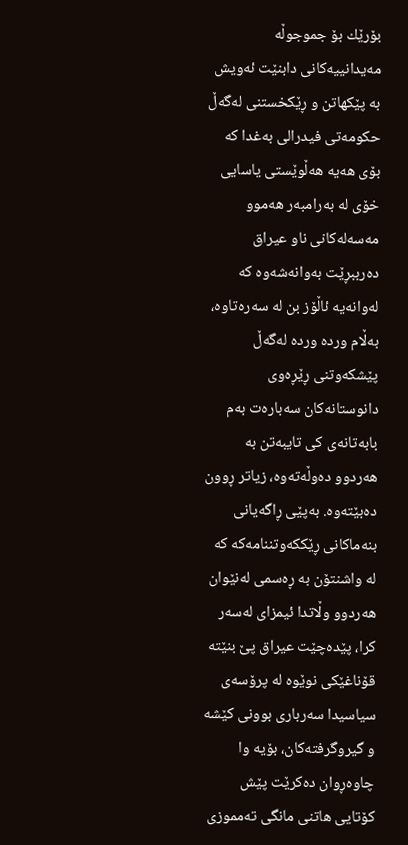بۆرێك بۆ جموجوڵه‌ مه‌یدانییه‌كانی‌ دابنێت ئه‌ویش به‌ پێكهاتن و ڕێكخستنی‌ له‌گه‌ڵ حكومه‌تی‌ فیدرالی‌ به‌غدا كه‌ بۆی‌ هه‌یه‌ هه‌ڵوێستی‌ یاسایی‌ خۆی‌ له‌ به‌رامبه‌ر هه‌موو مه‌سه‌له‌كانی‌ ناو عیراق ده‌رببڕێت به‌وانه‌شه‌وه‌ كه‌ له‌وانه‌یه‌ ئاڵۆز بن له‌ سه‌ره‌تاوه‌، به‌ڵام ورده‌ ورده‌ له‌گه‌ڵ پێشكه‌وتنی‌ ڕێڕه‌وی‌ دانوستانه‌كان سه‌باره‌ت به‌م بابه‌تانه‌ی‌ كی‌ تایبه‌تن به‌ هه‌ردوو ده‌وڵه‌ته‌وه‌، زیاتر ڕوون ده‌بێته‌وه‌. به‌پێی‌ ڕاگه‌یانی‌ بنه‌ماكانی‌ ڕێككه‌وتننامه‌كه‌ كه‌ له‌ واشنتۆن به‌ ڕه‌سمی‌ له‌نێوان هه‌ردوو وڵاتدا ئیمزای‌ له‌سه‌ر كرا، پێده‌چێت عیراق پێ‌ بنێته‌ قۆناغێكی‌ نوێوه‌ له‌ پرۆسه‌ی‌ سیاسیدا سه‌رباری‌ بوونی‌ كێشه‌ و گیروگرفته‌كان، بۆیه‌ وا چاوه‌ڕوان ده‌كرێت پێش كۆتایی‌ هاتنی‌ مانگی‌ ته‌مموزی‌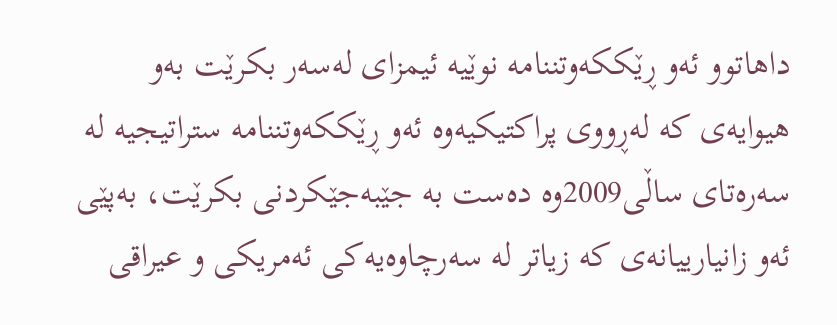داهاتوو ئه‌و ڕێككه‌وتننامه‌ نوێیه‌ ئیمزای‌ له‌سه‌ر بكرێت به‌و هیوایه‌ی‌ كه‌ له‌ڕووی‌ پراكتیكیه‌وه‌ ئه‌و ڕێككه‌وتننامه‌ ستراتیجیه‌ له‌ سه‌ره‌تای‌ ساڵی‌2009وه‌ ده‌ست به‌ جێبه‌جێكردنی‌ بكرێت، به‌پێی‌ ئه‌و زانیارییانه‌ی‌ كه‌ زیاتر له‌ سه‌رچاوه‌یه‌كی‌ ئه‌مریكی‌ و عیراقی‌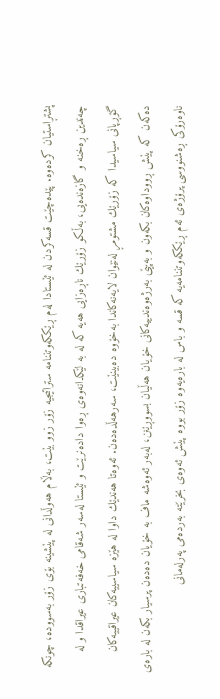پشتڕاستیان كرده‌وه‌. پێده‌چێت قسه‌كردن له‌ ئێستادا له‌م ڕێككه‌وتننامه‌ ستراتیجیه‌ زۆر زوو بێت، به‌ڵام هه‌وڵدانی‌ له‌ پێشینه‌ بۆی‌ زۆر به‌سووده‌، چونكه‌ چه‌ندین ڕه‌خنه‌ و گازه‌نده‌یی‌، به‌ڵكو زۆرێك ناڕه‌زایی‌ هه‌یه‌ كه‌ له‌ به‌ لێكدانه‌وه‌ی‌ ڕه‌وا داده‌نرێت و ئێستا له‌سه‌ر شه‌قامی‌ خه‌فه‌تباری‌ عیراقدا و له‌ گۆڕپانی‌ سیاسیدا كه‌ زۆرێك مشتومڕ له‌نێوان لایه‌نه‌كاندا به‌خۆوه‌ ده‌بینێت، سه‌رهه‌ڵده‌ده‌ن. ئه‌وه‌تا هه‌ندێك داوا له‌ هێزه‌ سیاسییه‌كان عیراقییه‌كان ده‌كه‌ن كه‌ پێش ڕووداوه‌كان بكه‌ون و به‌پێی‌ به‌رژه‌وه‌ندییه‌كانی‌ خۆیان هه‌ڵیان بسووڕێنن، له‌به‌ر ئه‌وه‌شه‌ ماف به‌ خۆیان ده‌ده‌ن پرسیار بكه‌ن له‌ باره‌ی‌ ناوه‌رۆكی‌ ڕه‌شنووسی‌ پرۆژه‌ی‌ ئه‌م ڕێككه‌وتننامه‌یه‌ كه‌ قسه‌ و باس له‌ باره‌یه‌وه‌ زۆر بووه‌ پێش ئه‌وه‌ی‌ بخرێته‌ به‌رده‌می‌ په‌رله‌مانی‌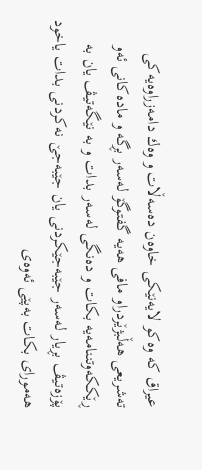عیراق كه‌ وه‌كو لایه‌نێكی‌ خاوه‌ن ده‌سه‌ڵات و وه‌ك دامه‌زراوه‌یه‌كی‌ ته‌شریعی‌ هه‌ڵبژێردراو مافی‌ هه‌یه‌ گفتوگۆ له‌سه‌ر بڕگه‌ و ماده‌كانی‌ ئه‌و ڕێككه‌وتننامه‌یه‌ بكات و ده‌نگی‌ له‌سه‌ر بدات و به‌ نێگه‌تیڤ یان به‌ پۆزه‌تیڤ بڕیار له‌سه‌ر جێبه‌جێكردنی‌ یان جێبه‌جێ نه‌كردنی‌ بدات یاخود هه‌مورای‌ بكات به‌پێی‌ ئه‌وه‌ی‌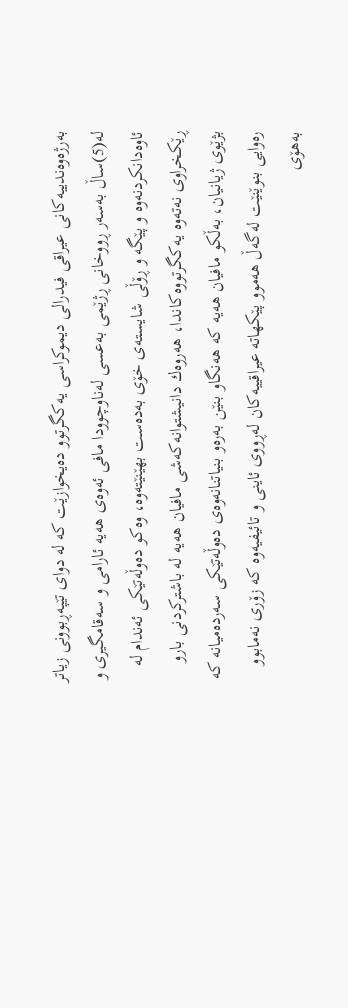به‌رژه‌وه‌ندییه‌كانی‌ عیراقی‌ فیدرالی‌ دیموكراسی‌ یه‌كگرتوو ده‌یخوازێت كه‌ له‌ دوای‌ تێپه‌ڕبوونی‌ زیاتر له‌(5)ساڵ به‌سه‌ر ڕووخانی‌ ڕژێمی‌ به‌عسی‌ له‌ناوچوودا مافی‌ ئه‌وه‌ی‌ هه‌یه‌ ئارامی‌ و سه‌قامگیری‌ و ئاوه‌دانكردنه‌وه‌ و پێگه‌ و ڕۆڵی‌ شایسته‌ی‌ خۆی‌ به‌ده‌ست بهێنێته‌وه‌، وه‌كو ده‌وڵه‌تێكی‌ ئه‌ندام له‌ ڕێكخراوی‌ نه‌ته‌وه‌ یه‌كگرتووه‌كاندا، هه‌روه‌ك دانیشتوانه‌كه‌شی‌ مافیان هه‌یه‌ له‌ باشتركردنی‌ بارو بژێوی‌ ژیانیان، به‌ڵكو مافیان هه‌یه‌ كه‌ هه‌نگاو بنێن به‌ره‌و بنیاتنانه‌وه‌ی‌ ده‌وڵه‌تێكی‌ سه‌رده‌میانه‌ كه‌ ره‌وایی‌ بنوێنێت له‌گه‌ڵ هه‌موو پێكهاته‌ عیراقییه‌كان له‌ڕووی‌ ئاینی‌ و تائیفیه‌وه‌ كه‌ زۆری‌ نه‌مابوو به‌هۆی‌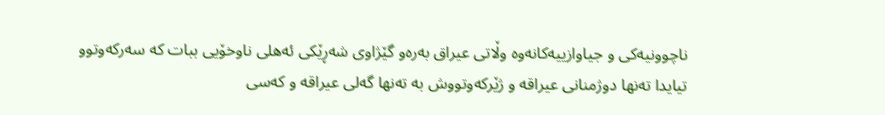ناچوونیه‌كی‌ و جیاوازییه‌كانه‌وه‌ وڵاتی‌ عیراق به‌ره‌و گێژاوی‌ شه‌ڕێكی‌ ئه‌هلی‌ ناوخۆیی‌ ببات كه‌ سه‌ركه‌وتوو تیایدا ته‌نها دوژمنانی‌ عیراقه‌ و ژێركه‌وتووش به‌ ته‌نها گه‌لی‌ عیراقه‌ و كه‌سی‌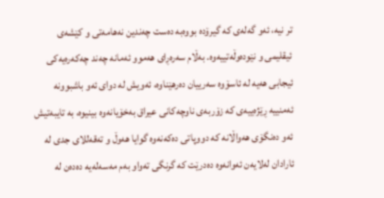تر نیه‌، ئه‌و گه‌له‌ی‌ كه‌ گیرۆده‌ بووه‌به‌ ده‌ست چه‌ندین نه‌هامه‌تی‌ و كێشه‌ی‌ ئیقلیمی‌ و نێوده‌وڵه‌تییه‌وه‌. به‌ڵام سه‌ره‌ڕای‌ هه‌موو ئه‌مانه‌ چه‌ند چه‌كه‌ره‌یه‌كی‌ ئیجابی‌ هه‌یه‌ له‌ ئاسۆوه‌ سه‌رییان ده‌رهێناوه‌، ئه‌ویش له‌ دوای‌ ئه‌و باشبوونه‌ ئه‌منییه‌ ڕێژه‌ییه‌ی‌ كه‌ زۆربه‌ی‌ ناوچه‌كانی‌ عیراق به‌خۆیانه‌وه‌ بینیوه‌، به‌ تایبه‌تیش ئه‌و ده‌نگۆی‌ هه‌واڵانه‌ كه‌ دووپاتی‌ ده‌كه‌نه‌وه‌ گوایا هه‌وڵ و ته‌قه‌للای‌ جدی‌ له‌ ئارادان له‌لایه‌ن ئه‌وانه‌وه‌ ده‌درێت كه‌ گرنگی‌ ته‌واو به‌م مه‌سه‌له‌یه‌ ده‌ده‌ن له‌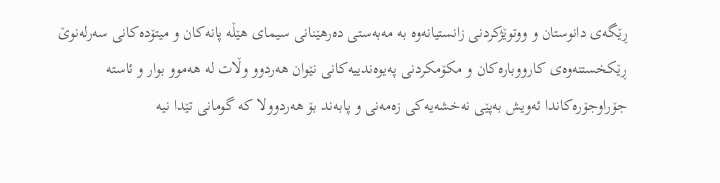ڕێگه‌ی‌ دانوستان و ووتوێژكردنی‌ زانستیانه‌وه‌ به‌ مه‌به‌ستی‌ ده‌رهێنانی‌ سیمای‌ هێڵه‌ پانه‌كان و میتۆده‌كانی‌ سه‌رله‌نوێ‌ ڕێكخستنه‌وه‌ی‌ كارووباره‌كان و مكۆمكردنی‌ په‌یوه‌ندییه‌كانی‌ نێوان هه‌ردوو وڵات له‌ هه‌موو بوار و ئاسته‌ جۆراوجۆره‌كاندا ئه‌ویش به‌پێی‌ نه‌خشه‌یه‌كی‌ زه‌مه‌نی‌ و پابه‌ند بۆ هه‌ردوولا كه‌ گومانی‌ تێدا نیه‌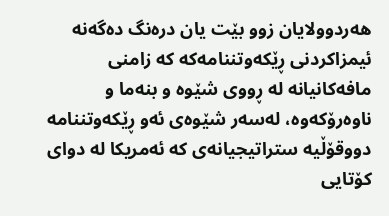هه‌ردوولایان زوو بێت یان دره‌نگ ده‌گه‌نه‌ ئیمزاكردنی‌ ڕێكه‌وتننامه‌كه‌ كه‌ زامنی‌ مافه‌كانیانه‌ له‌ ڕووی‌ شێوه‌ و بنه‌ما و ناوه‌رۆكه‌وه‌، له‌سه‌ر شێوه‌ی‌ ئه‌و ڕێكه‌وتننامه‌ دووقۆڵیه‌ ستراتیجیانه‌ی‌ كه‌ ئه‌مریكا له‌ دوای‌ كۆتایی‌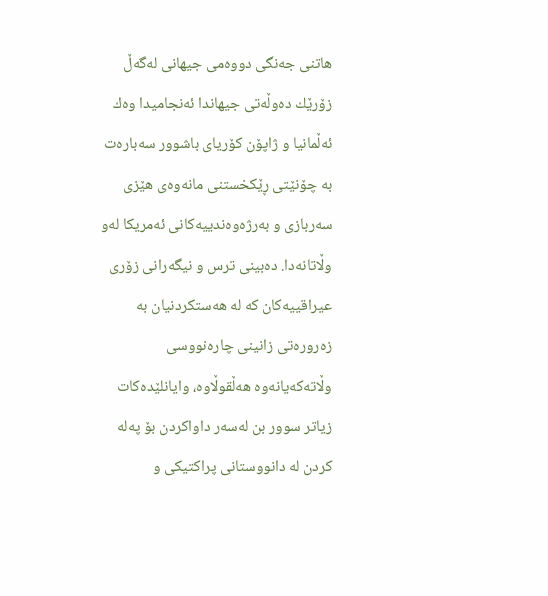هاتنی‌ جه‌نگی‌ دووه‌می‌ جیهانی‌ له‌گه‌ڵ زۆرێك ده‌وڵه‌تی‌ جیهاندا ئه‌نجامیدا وه‌ك ئه‌ڵمانیا و ژاپۆن كۆریای‌ باشوور سه‌باره‌ت به‌ چۆنێتی‌ ڕێكخستنی‌ مانه‌وه‌ی‌ هێزی‌ سه‌ربازی‌ و به‌رژه‌وه‌ندییه‌كانی‌ ئه‌مریكا له‌و وڵاتانه‌دا. ده‌بینی‌ ترس و نیگه‌رانی‌ زۆری‌ عیراقییه‌كان كه‌ له‌ هه‌ستكردنیان به‌ زه‌روره‌تی‌ زانینی‌ چاره‌نووسی‌ وڵاته‌كه‌یانه‌وه‌ هه‌ڵقوڵاوه‌، وایانلێده‌كات زیاتر سوور بن له‌سه‌ر داواكردن بۆ په‌له‌ كردن له‌ دانووستانی‌ پراكتیكی‌ و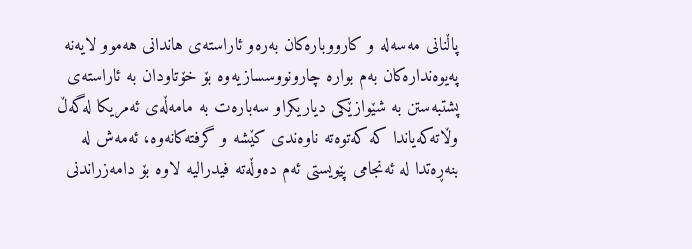پاڵنانی‌ مه‌سه‌له‌ و كارووباره‌كان به‌ره‌و ئاراسته‌ی‌ هاندانی‌ هه‌موو لایه‌نه‌ په‌یوه‌نداره‌كان به‌م بواره‌ چارونووسسازیه‌وه‌ بۆ خۆتاودان به‌ ئاراسته‌ی‌ پشتبه‌ستن به‌ شێوازێكی‌ دیاریكراو سه‌باره‌ت به‌ مامه‌ڵه‌ی‌ ئه‌مریكا له‌گه‌ڵ وڵاته‌كه‌یاندا كه‌ كه‌توه‌ته‌ ناوه‌ندی‌ كێشه‌ و گرفته‌كانه‌وه‌، ئه‌مه‌ش له‌ بنه‌ڕه‌تدا له‌ ئه‌نجامی‌ پێویستی‌ ئه‌م ده‌وڵه‌ته‌ فیدرالیه‌ لاوه‌ بۆ دامه‌زراندنی‌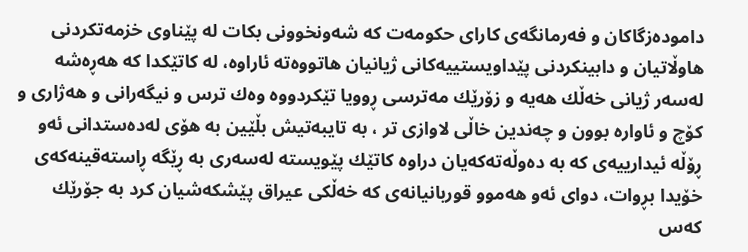داموده‌زگاكان و فه‌رمانگه‌ی‌ كارای‌ حكومه‌ت كه‌ شه‌ونخوونی‌ بكات له‌ پێناوی‌ خزمه‌تكردنی‌ هاوڵاتیان و دابینكردنی‌ پێداویستییه‌كانی‌ ژیانیان هاتووه‌ته‌ ئاراوه‌، له‌ كاتێكدا كه‌ هه‌ڕه‌شه‌ له‌سه‌ر ژیانی‌ خه‌ڵك هه‌یه‌ و زۆرێك مه‌ترسی‌ ڕوویا تێكردووه‌ وه‌ك ترس و نیگه‌رانی‌ و هه‌ژاری‌ و كۆچ و ئاواره‌ بوون و چه‌ندین خاڵی‌ لاوازی‌ تر ، به‌ تایبه‌تیش بڵێین به‌ هۆی‌ له‌ده‌ستدانی‌ ئه‌و ڕۆڵه‌ ئیدارییه‌ی‌ كه‌ به‌ ده‌وڵه‌ته‌كه‌یان دراوه‌ كاتێك پێویسته‌ له‌سه‌ری‌ به‌ ڕێگه‌ ڕاسته‌قینه‌كه‌ی‌ خۆیدا بڕوات، دوای‌ ئه‌و هه‌موو قوربانیانه‌ی‌ كه‌ خه‌ڵكی‌ عیراق پێشكه‌شیان كرد به‌ جۆرێك كه‌س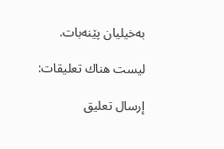به‌خیلیان پێنه‌بات.

ليست هناك تعليقات:

إرسال تعليق